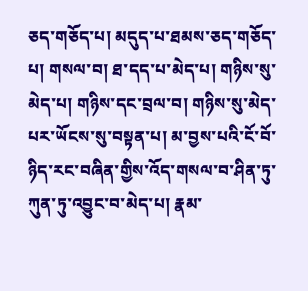ཅད་གཅོད་པ། མདུད་པ་ཐམས་ཅད་གཅོད་པ། གསལ་བ། ཐ་དད་པ་མེད་པ། གཉིས་སུ་མེད་པ། གཉིས་དང་བྲལ་བ། གཉིས་སུ་མེད་པར་ཡོངས་སུ་བསྟན་པ། མ་བྱས་པའི་ངོ་བོ་ཉིད་རང་བཞིན་གྱིས་འོད་གསལ་བ་ཤིན་ཏུ་ཀུན་ཏུ་འབྱུང་བ་མེད་པ། རྣམ་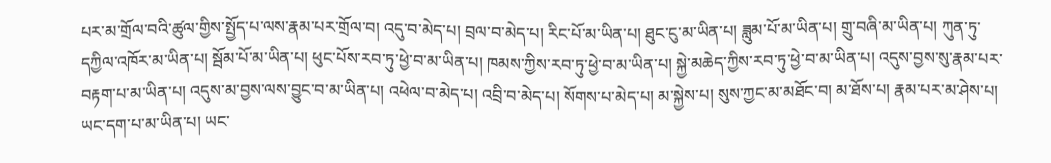པར་མ་གྲོལ་བའི་ཚུལ་གྱིས་སྤྱོད་པ་ལས་རྣམ་པར་གྲོལ་བ། འདུ་བ་མེད་པ། བྲལ་བ་མེད་པ། རིང་པོ་མ་ཡིན་པ། ཐུང་ངུ་མ་ཡིན་པ། ཟླུམ་པོ་མ་ཡིན་པ། གྲུ་བཞི་མ་ཡིན་པ། ཀུན་ཏུ་དཀྱིལ་འཁོར་མ་ཡིན་པ། སྦོམ་པོ་མ་ཡིན་པ། ཕུང་པོས་རབ་ཏུ་ཕྱེ་བ་མ་ཡིན་པ། ཁམས་ཀྱིས་རབ་ཏུ་ཕྱེ་བ་མ་ཡིན་པ། སྐྱེ་མཆེད་ཀྱིས་རབ་ཏུ་ཕྱེ་བ་མ་ཡིན་པ། འདུས་བྱས་སུ་རྣམ་པར་བརྟག་པ་མ་ཡིན་པ། འདུས་མ་བྱས་ལས་བྱུང་བ་མ་ཡིན་པ། འཕེལ་བ་མེད་པ། འབྲི་བ་མེད་པ། སོགས་པ་མེད་པ། མ་སྐྱེས་པ། སུས་ཀྱང་མ་མཐོང་བ། མ་ཐོས་པ། རྣམ་པར་མ་ཤེས་པ། ཡང་དག་པ་མ་ཡིན་པ། ཡང་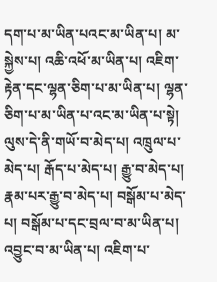དག་པ་མ་ཡིན་པའང་མ་ཡིན་པ། མ་སྐྱེས་པ། འཆི་འཕོ་མ་ཡིན་པ། འཇིག་རྟེན་དང་ལྷན་ཅིག་པ་མ་ཡིན་པ། ལྷན་ཅིག་པ་མ་ཡིན་པ་འང་མ་ཡིན་པ་སྟེ། ལུས་དེ་ནི་གཡོ་བ་མེད་པ། འཁྲུལ་པ་མེད་པ། རྒོད་པ་མེད་པ། རྒྱུ་བ་མེད་པ། རྣམ་པར་རྒྱུ་བ་མེད་པ། བསྒོམ་པ་མེད་པ། བསྒོམ་པ་དང་བྲལ་བ་མ་ཡིན་པ། འབྱུང་བ་མ་ཡིན་པ། འཇིག་པ་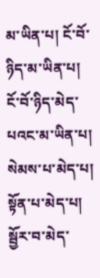མ་ཡིན་པ། ངོ་བོ་ཉིད་མ་ཡིན་པ། ངོ་བོ་ཉིད་མེད་པའང་མ་ཡིན་པ། སེམས་པ་མེད་པ། སྟོན་པ་མེད་པ། སྦྱོར་བ་མེད་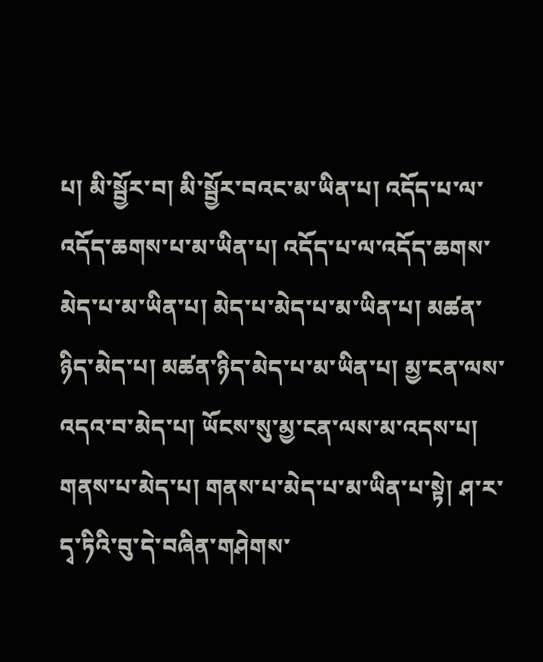པ། མི་སྦྱོར་བ། མི་སྦྱོར་བའང་མ་ཡིན་པ། འདོད་པ་ལ་འདོད་ཆགས་པ་མ་ཡིན་པ། འདོད་པ་ལ་འདོད་ཆགས་མེད་པ་མ་ཡིན་པ། མེད་པ་མེད་པ་མ་ཡིན་པ། མཚན་ཉིད་མེད་པ། མཚན་ཉིད་མེད་པ་མ་ཡིན་པ། མྱ་ངན་ལས་འདའ་བ་མེད་པ། ཡོངས་སུ་མྱ་ངན་ལས་མ་འདས་པ། གནས་པ་མེད་པ། གནས་པ་མེད་པ་མ་ཡིན་པ་སྟེ། ཤ་ར་དྭ་ཏིའི་བུ་དེ་བཞིན་གཤེགས་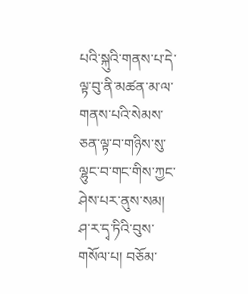པའི་སྐུའི་གནས་པ་དེ་ལྟ་བུ་ནི་མཚན་མ་ལ་གནས་པའི་སེམས་ཅན་ལྟ་བ་གཉིས་སུ་ལྷུང་བ་གང་གིས་ཀྱང་ཤེས་པར་ནུས་སམ། ཤ་ར་དྭ་ཏིའི་བུས་གསོལ་པ། བཅོམ་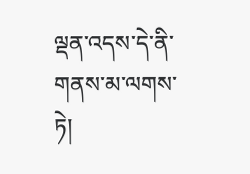ལྡན་འདས་དེ་ནི་གནས་མ་ལགས་ཏེ།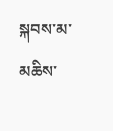སྐབས་མ་མཆིས་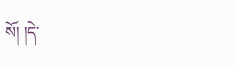སོ། །དེ་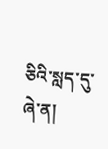ཅིའི་སླད་དུ་ཞེ་ན།